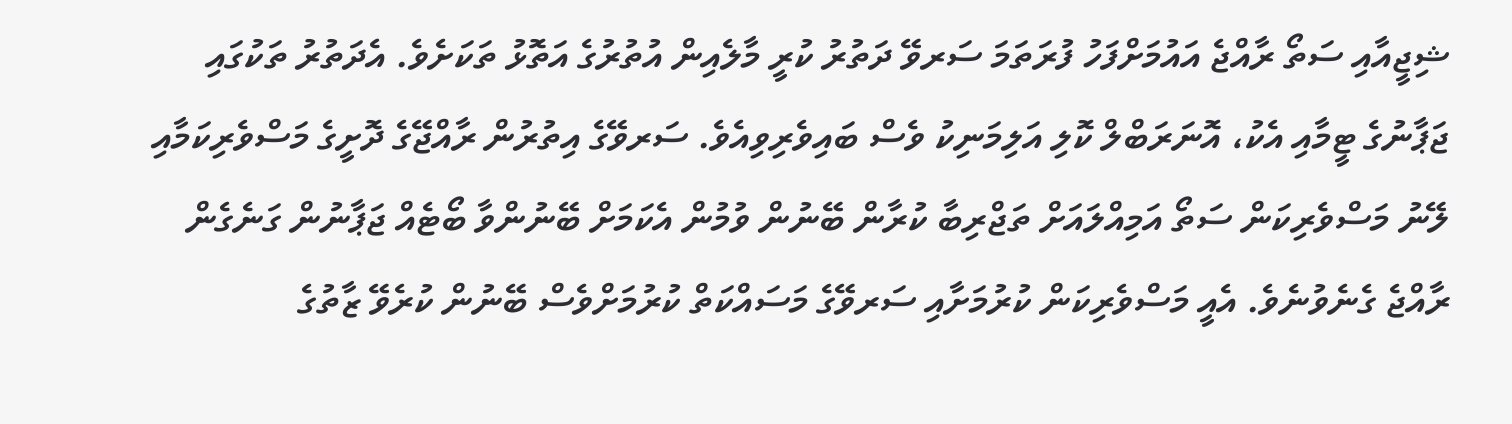ޝިޖީއާއި ސަތޯ ރާއްޖެ އައުމަށްފަހު ފުރަތަމަ ސަރވޭ ދަތުރު ކުރީ މާލެއިން އުތުރުގެ އަތޮޅު ތަކަށެވެ. އެދަތުރު ތަކުގައި ޖަޕާނުގެ ޓީމާއި އެކު، އޮނަރަބްލް ކޮލި އަލިމަނިކު ވެސް ބައިވެރިވިއެވެ. ސަރވޭގެ އިތުރުން ރާއްޖޭގެ ދޮށީގެ މަސްވެރިކަމާއި ލޭނު މަސްވެރިކަން ސަތޯ އަމިއްލައަށް ތަޖްރިބާ ކުރާން ބޭނުން ވުމުން އެކަމަށް ބޭނުންވާ ބޯޓެއް ޖަޕާނުން ގަނެގެން ރާއްޖެ ގެނެވުނެވެ. އެއީ މަސްވެރިކަން ކުރުމަށާއި ސަރވޭގެ މަސައްކަތް ކުރުމަށްވެސް ބޭނުން ކުރެވޭ ޒާތުގެ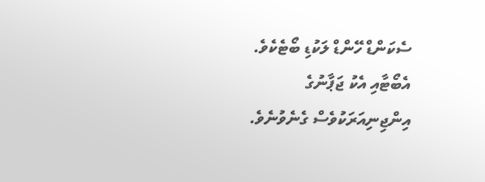ސެކަންޑް ހޭންޑް ލަކުޑި ބޯޓެކެވެ. އެބޯޓާއި އެކު ޖަޕާނުގެ އިންޖިނިއަރަކުވެސް ގެނެވުނެވެ.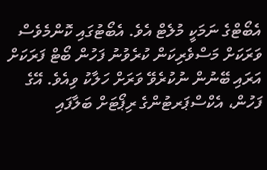އެބޯޓްގެ ނަމަކީ މުލެޓް އެވެ. އެބޯޓުގައި ކޮންމެވެސް ވަރަކަށް މަސްވެރިކަން ކުރެވުނު ފަހުން ބޯޓް ފަރަކަށް އަރައި ބޭނުން ނުކުރެވޭ ވަރަށް ހަލާކު ވިއެވެ. އޭގެ ފަހުން، އެކްސްޕަރޓުންގެ ރިޕޯޓަށް ބަލާފައި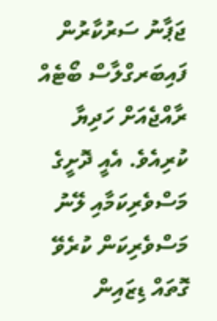ޖަޕާނު ސަރުކާރުން ފައިބަރގްލާސް ބޯޓެއް ރާއްޖެއަށް ހަދިޔާ ކުރިއެވެ. އެއީ ދޮށީގެ މަސްވެރިކަމާއި ލޭނު މަސްވެރިކަން ކުރެވޭ ގޮތައް ޑިޒައިން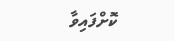ކޮށްފައިވާ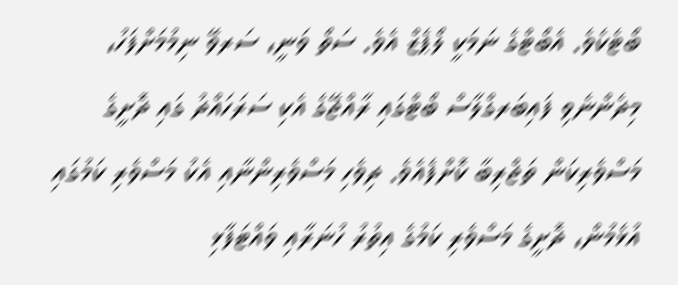ބޯޓެކެވެ. އެބޯޓްގެ ނަމަކީ ލޯޕެޒް އެވެ. ސަތޯ ވަނީ، ސަރވޭ ނިމުމަށްފަހު، މިދެންނެވި ފައިބަރގްލާސް ބޯޓްގައި ރާއްޖޭގެ އެކި ސަރަހައްދު ގައި ދޮށީގެ މަސްވެރިކަން ތަޖްރިބާ ކޮށްފެއެވެ. ދިވެހި މަސްވެރިންނާއި އެކު މަސްވެރި ކަމުގައި އުޅެމުން، ދޮށީގެ މަސްވެރި ކަމުގެ އިތުރު ހުނަރާއި ވައްޓަފާޅި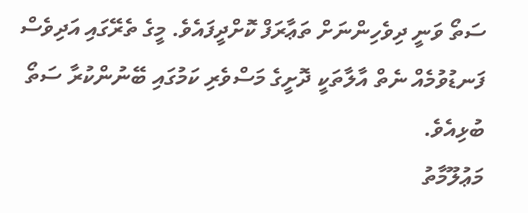ސަތޯ ވަނީ ދިވެހިންނަށް ތަޢާރަފް ކޮށްދީފައެވެ. މީގެ ތެރޭގައި އަދިވެސް ފަނޑުވުމެއް ނެތް އާލާތަކީ ދޮށީގެ މަސްވެރި ކަމުގައި ބޭނުންކުރާ ސަތޯ ބުޅިއެވެ.
މަޢުލޫމާތު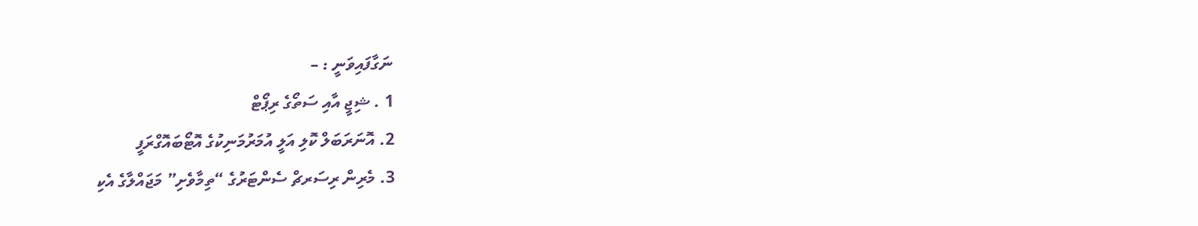ނަގާފައިވަނީ : –
1 . ޝިޖީ އާއި ސަތޯގެ ރިޕޯޓް
2. އޮނަރަބަލް ކޮލި އަލީ އުމަރުމަނިކުގެ އޮޓޯބައޮގްރަފީ
3. މެރިން ރިސަރޗް ސެންޓަރުގެ “ތިމާވެށި” މަޖައްލާގެ އެކި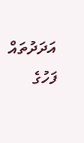އަދަދުތައް
ފަހުގެ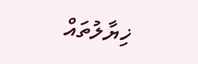ޚިޔާލުތައް